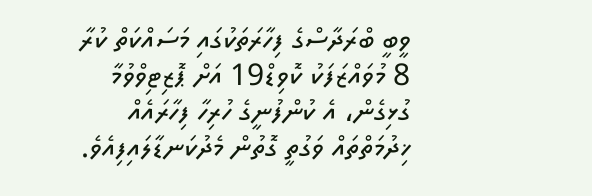ވީބީ ބްރަދާސްގެ ފިހާރަތަކުގައި މަސައްކަތް ކުރާ 8 މުވައްޒަފަކު ކޮވިޑް19 އަށް ޕޮޒިޓިވްވުމާ ގުޅިގެން، އެ ކުންފުނީގެ ހުރިހާ ފިހާރައެއް ޚިދުމަތްތައް ވަގުތީ ގޮތުން މެދުކަނޑާލައިފިއެވެ.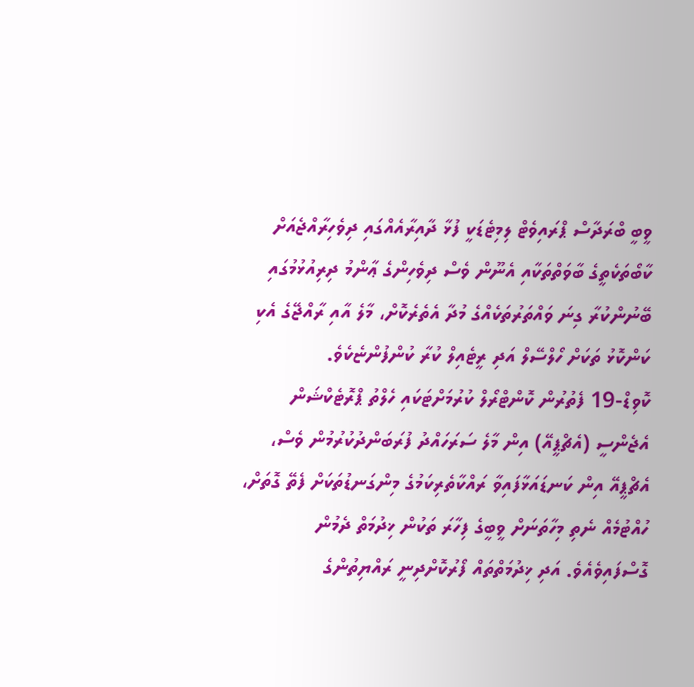ވީބީ ބްރަދާސް ޕްރައިވެޓް ލިމިޓެޑަކީ ފުޅާ ދާއިރާއެއްގައި ދިވެހިރާއްޖެއަށް ކާބޯތަކެތީގެ ބާވަތްތަކާއި އެނޫން ވެސް ދިވެހިންގެ ޢާންމު ދިރިއުޅުމުގައި ބޭނުންކުރާ ގިނަ ވައްތަރުތަކެއްގެ މުދާ އެތެރެކޮށް، މާލެ އާއި ރާއްޖޭގެ އެކި ކަންކޮޅު ތަކަށް ހޯލްސޭލް އަދި ރީޓެއިލް ކުރާ ކުންފުންޏެކެވެ.
ކޮވިޑް-19 ފެތުރުން ކޮންޓްރޯލް ކުރުމަށްޓަކައި ހެލްތު ޕްރޮޓެކްޝަން އެޖެންސީ (އެޗްޕީއޭ) އިން މާލެ ސަރަހައްދު ފުރަބަންދުކުރުމުން ވެސް، އެޗްޕީއޭ އިން ކަނޑައަޅާފައިވާ ރައްކާތެރިކަމުގެ މިންގަނޑުތަކަށް ފެތޭ ގޮތަށް، ހުއްޓުމެއް ނެތި މިހާތަނަށް ވީބީގެ ފިހާރަ ތަކުން ޚިދުމަތް ދެމުން ގޮސްފައިވެއެވެ. އަދި ޚިދުމަތްތައް ފޯރުކޮށްދިނީ ރައްޔިތުންގެ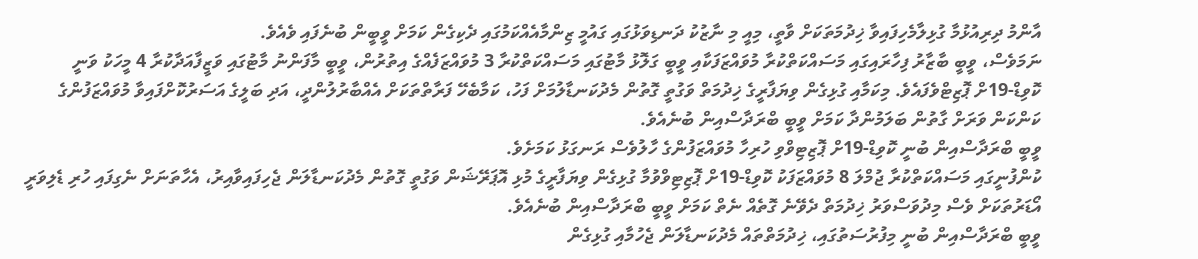އާންމު ދިރިއުޅުމާ ގުޅިލާމެހިފައިވާ ޚިދުމަތަކަށް ވާތީ، މިއީ މި ނާޒުކު ދަނޑިވަޅުގައި ގައުމީ ޒިންމާއެއްކަމުގައި ދެކިގެން ކަމަށް ވީބީން ބުނެފައި ވެއެވެ.
ނަމަވެސް، ވީބީ ބާޒާރު ފިހާރައިގައި މަސައްކަތްކުރާ މުވައްޒަފަކާއި ވީބީ ގަލޮޅު މާޓުގައި މަސައްކަތްކުރާ 3 މުވައްޒަފެއްގެ އިތުރުން، ވީބީ މާފަންނު މާޓުގައި ވަޒީފާއަދާކުރާ 4 މީހަކު ވަނީ ކޮވިޑް-19ށް ޕޮޒިޓްވެފައެވެ. މިކަމާއި ގުޅިގެން ވިޔަފާރީގެ ޚިދުމަތް ވަގުތީ ގޮތުން މެދުކަނޑާލުމަށް ފަހު، ކަމާބެހޭ ފަރާތްތަކަށް އެއްބާރުލުންދީ، އަދި ބަލީގެ އަސަރުކޮށްފައިވާ މުވައްޒަފުންގެ ކަންކަން ވަރަށް ގާތުން ބަލަމުންދާ ކަމަށް ވީބީ ބްރަދާސްއިން ބުނެއެވެ.
ވީބީ ބްރަދާސްއިން ބުނީ ކޮވިޑް-19ށް ޕޮޒިޓިވްވި ހުރިހާ މުވައްޒަފުންގެ ހާލުވެސް ރަނގަޅު ކަމަށެވެ.
ކުންފުނީގައި މަސައްކަތްކުރާ ޖުމްލަ 8 މުވައްޒަފަކު ކޮވިޑް-19ށް ޕޮޒިޓިވްވުމާ ގުޅިގެން ވިޔަފާރީގެ މުޅި އޮޕަރޭޝަން ވަގުތީ ގޮތުން މެދުކަނޑާލަން ޖެހިފައިވާއިރު، އެހާތަނަށް ނެގިފައި ހުރި ޑެލިވަރީ އޯޑަރުތަކަށް ވެސް މިދުވަސްވަރު ޚިދުމަތް ދެވޭނެ ގޮތެއް ނެތް ކަމަށް ވީބީ ބްރަދާސްއިން ބުނެއެވެ.
ވީބީ ބްރަދާސްއިން ބުނީ މިފުރުސަތުގައި، ޚިދުމަތްތައް މެދުކަނޑާލަން ޖެހުމާއި ގުޅިގެން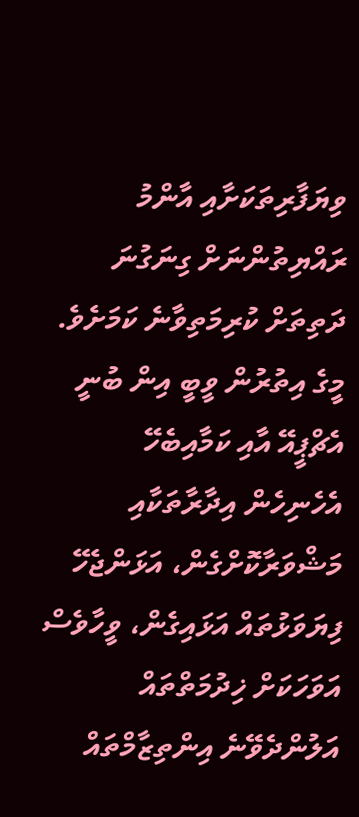ވިޔަފާރިތަކަށާއި އާންމު ރައްޔިތުންނަށް ގިނަގުނަ ދަތިތަށް ކުރިމަތިވާނެ ކަމަށެވެ.
މީގެ އިތުރުން ވީބީ އިން ބުނީ އެޗްޕީއޭ އާއި ކަމާއިބެހޭ އެހެނިހެން އިދާރާތަކާއި މަޝްވަރާކޮށްގެން، އަޅަންޖެހޭ ފިޔަވަޅުތައް އަޅައިގެން، ވީހާވެސް އަވަހަކަށް ޚިދުމަތްތައް އަލުންދެވޭނެ އިންތިޒާމްތައް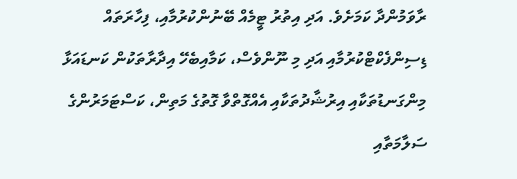ރާވަމުންދާ ކަމަށެވެ. އަދި އިތުރު ޓީމެއް ބޭނުންކުރުމާއި، ފިހާރަތައް ޑިސިންފެކްޓްކުރުމާއި އަދި މި ނޫންވެސް، ކަމާއިބެހޭ އިދާރާތަކުން ކަނޑައަޅާ މިންގަނޑުތަކާއި އިރުޝާދުތަކާއި އެއްގޮތްވާ ގޮތުގެ މަތިން، ކަސްޓަމަރުންގެ ސަލާމަތާއި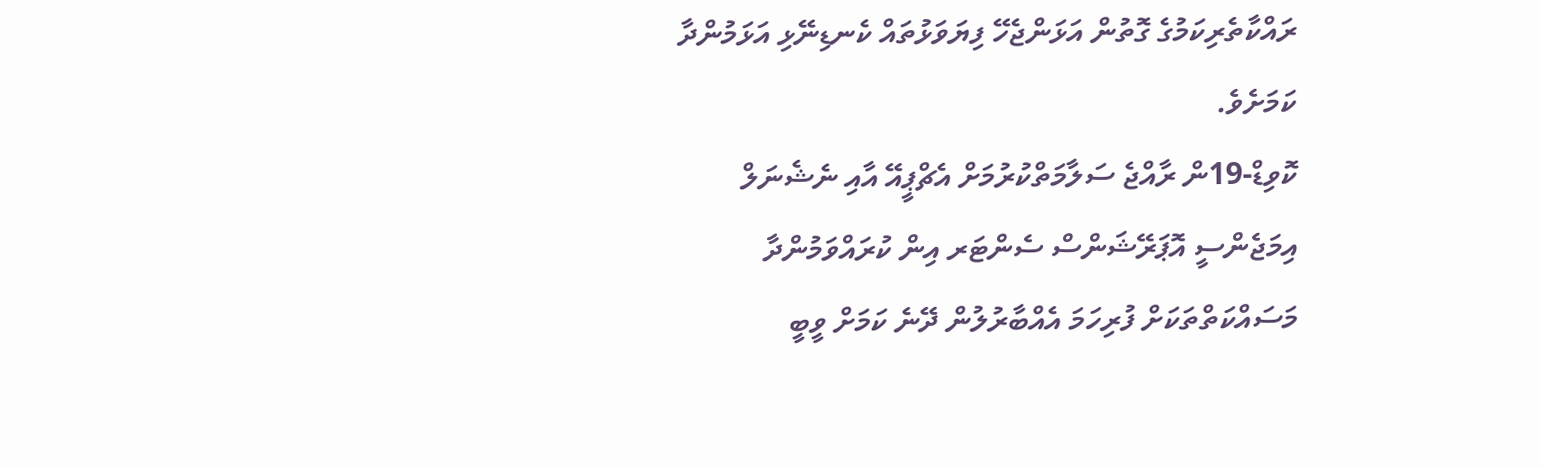ރައްކާތެރިކަމުގެ ގޮތުން އަޅަންޖެހޭ ފިޔަވަޅުތައް ކެނޑިނޭޅި އަޅަމުންދާ ކަމަށެވެ.
ކޮވިޑް-19ން ރާއްޖެ ސަލާމަތްކުރުމަށް އެޗްޕީއޭ އާއި ނެޝެނަލް އިމަޖެންސީ އޮޕަރޭޝަންސް ސެންޓަރ އިން ކުރައްވަމުންދާ މަސައްކަތްތަކަށް ފުރިހަމަ އެއްބާރުލުން ދޭނެ ކަމަށް ވީބީ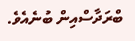ބްރަދާސްއިން ބުނެއެވެ.